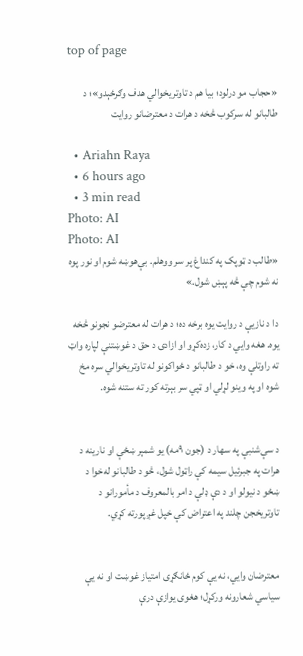top of page

«حجاب مو درلود؛ بیا هم د تاوتریخوالي هدف وګرځېدو»؛ د طالبانو له سرکوب څخه د هرات د معترضانو روایت

  • Ariahn Raya
  • 6 hours ago
  • 3 min read
Photo: AI
Photo: AI
«طالب د ټوپک په کنداغ پر سر ووهلم. بې‌هوښه شوم او نور پوه نه شوم چې څه پېښ شول.»

دا د نازیې د روایت یوه برخه ده؛ د هرات له معترضو نجونو څخه یوه. هغه وايي د کار، زده‌کړو او ازادۍ د حق د غوښتنې لپاره واټ ته راوتلې وه، خو د طالبانو د ځواکونو له تاوتریخوالي سره مخ شوه او په وینو لړلي او ټپي سر بېرته کور ته ستنه شوه.


د سې‌شنبې په سهار د (جون ۹مه) یو شمېر ښځې او نارینه د هرات په جبرئیل سیمه کې راټول شول، څو د طالبانو له‌خوا د ښځو د نیولو او د دې ډلې د امر بالمعروف د مأمورانو د تاوتریخجن چلند په اعتراض کې خپل غږ پورته کړي.


معترضان وايي، نه یې کوم ځانګړی امتیاز غوښت او نه یې سیاسي شعارونه ورکړل؛ هغوی یوازې درې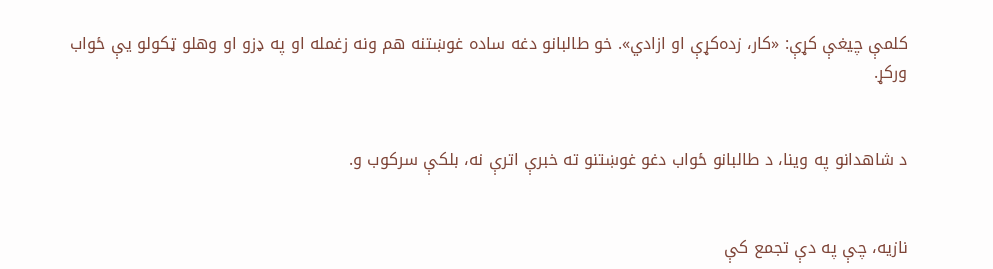کلمې چیغې کړې: «کار، زده‌کړې او ازادي». خو طالبانو دغه ساده غوښتنه هم ونه زغمله او په ډزو او وهلو ټکولو یې ځواب ورکړ.


د شاهدانو په وینا، د طالبانو ځواب دغو غوښتنو ته خبرې اترې نه، بلکې سرکوب و.


نازیه، چې په دې تجمع کې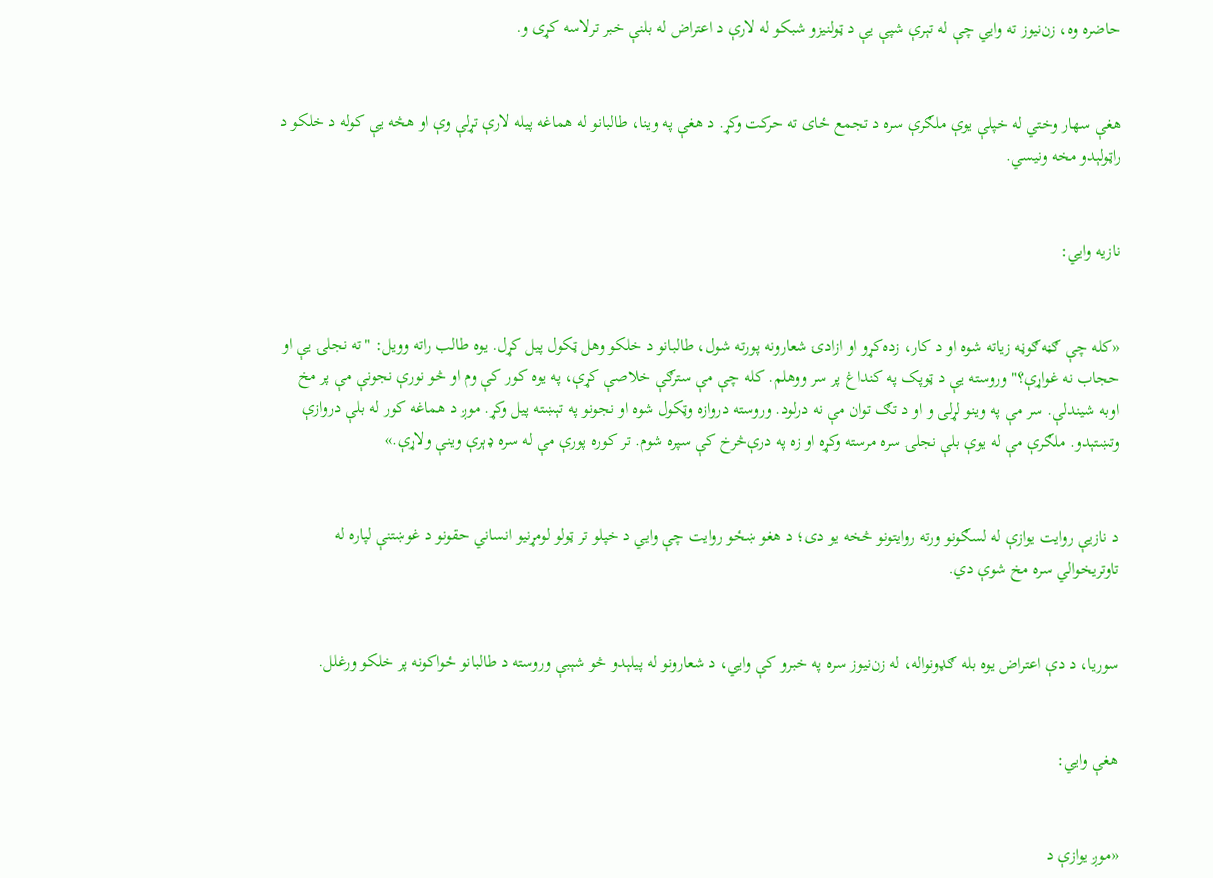حاضره وه، زن‌نیوز ته وايي چې له تېرې شپې یې د ټولنیزو شبکو له لارې د اعتراض له بلنې خبر ترلاسه کړی و.


هغې سهار وختي له خپلې یوې ملګرې سره د تجمع ځای ته حرکت وکړ. د هغې په وینا، طالبانو له هماغه پیله لارې تړلې وې او هڅه یې کوله د خلکو د راټولېدو مخه ونیسي.


نازیه وايي:


«کله چې ګڼه‌ګوڼه زیاته شوه او د کار، زده‌کړو او ازادۍ شعارونه پورته شول، طالبانو د خلکو وهل ټکول پیل کړل. یوه طالب راته وویل: "ته نجلۍ یې او حجاب نه غواړې؟" وروسته یې د ټوپک په کنداغ پر سر ووهلم. کله چې مې سترګې خلاصې کړې، په یوه کور کې وم او څو نورې نجونې مې پر مخ اوبه شیندلې. سر مې په وینو لړلی و او د تګ توان مې نه درلود. وروسته دروازه وټکول شوه او نجونو په تېښته پیل وکړ. موږ د هماغه کور له بلې دروازې وتښتېدو. ملګرې مې له یوې بلې نجلۍ سره مرسته وکړه او زه په درې‌څرخ کې سپره شوم. تر کوره پورې مې له سره ډېرې وینې ولاړې.»


د نازیې روایت یوازې له لسګونو ورته روایتونو څخه یو دی؛ د هغو ښځو روایت چې وايي د خپلو تر ټولو لومړنیو انساني حقونو د غوښتنې لپاره له تاوتریخوالي سره مخ شوې دي.


سوریا، د دې اعتراض یوه بله ګډونواله، له زن‌نیوز سره په خبرو کې وايي، د شعارونو له پیلېدو څو شېبې وروسته د طالبانو ځواکونه پر خلکو ورغلل.


هغې وايي:


«موږ یوازې د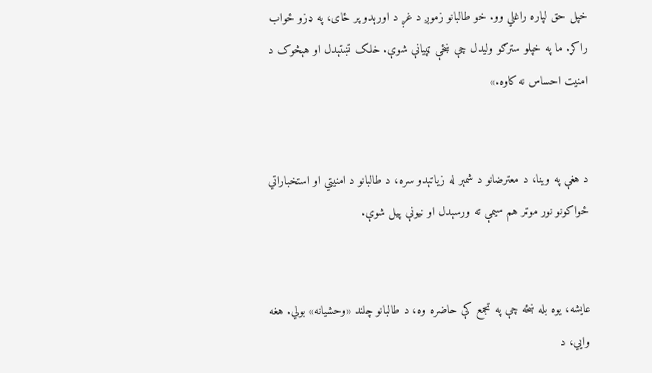خپل حق لپاره راغلي وو. خو طالبانو زموږ د غږ د اورېدو پر ځای، په ډزو ځواب راکړ. ما په خپلو سترګو ولیدل چې ښځې ټپیانې شوې. خلک تښتېدل او هېڅوک د امنیت احساس نه کاوه.»


د هغې په وینا، د معترضانو د شمېر له زیاتېدو سره، د طالبانو د امنیتي او استخباراتي ځواکونو نور موټر هم سیمې ته ورسېدل او نیونې پیل شوې.


عایشه، یوه بله ښځه چې په تجمع کې حاضره وه، د طالبانو چلند «وحشیانه» بولي. هغه وايي، د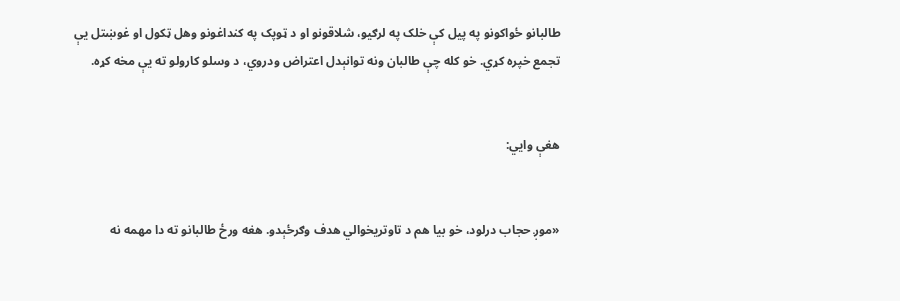طالبانو ځواکونو په پیل کې خلک په لرګیو، شلاقونو او د ټوپک په کنداغونو وهل ټکول او غوښتل یې تجمع خپره کړي. خو کله چې طالبان ونه توانېدل اعتراض ودروي، د وسلو کارولو ته یې مخه کړه.


هغې وايي:


«موږ حجاب درلود، خو بیا هم د تاوتریخوالي هدف وګرځېدو. هغه ورځ طالبانو ته دا مهمه نه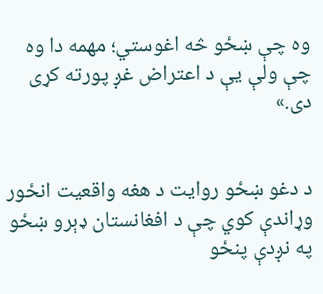وه چې ښځو څه اغوستي؛ مهمه دا وه چې ولې یې د اعتراض غږ پورته کړی دی.»


د دغو ښځو روایت د هغه واقعیت انځور وړاندې کوي چې د افغانستان ډېرو ښځو په نږدې پنځو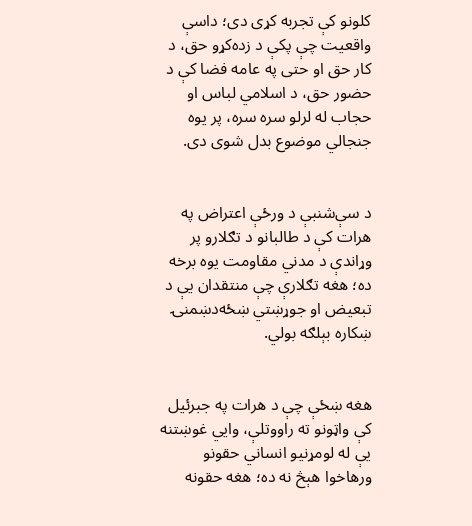کلونو کې تجربه کړی دی؛ داسې واقعیت چې پکې د زده‌کړو حق، د کار حق او حتی په عامه فضا کې د حضور حق، د اسلامي لباس او حجاب له لرلو سره سره، پر یوه جنجالي موضوع بدل شوی دی.


د سې‌شنبې د ورځې اعتراض په هرات کې د طالبانو د تګلارو پر وړاندې د مدني مقاومت یوه برخه ده؛ هغه تګلارې چې منتقدان یې د تبعیض او جوړښتي ښځه‌دښمنۍ ښکاره بېلګه بولي.


هغه ښځې چې د هرات په جبرئیل کې واټونو ته راووتلې، وايي غوښتنه یې له لومړنیو انساني حقونو ورهاخوا هېڅ نه ده؛ هغه حقونه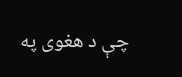چې د هغوی په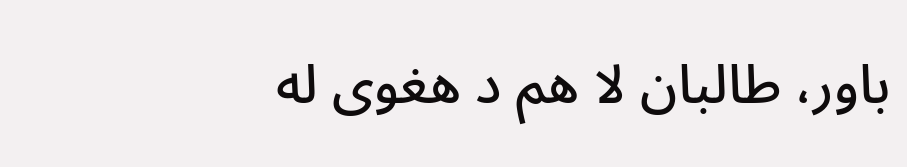باور، طالبان لا هم د هغوی له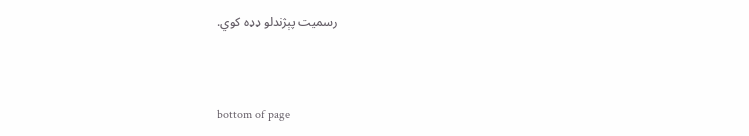رسمیت پېژندلو ډډه کوي.



bottom of page